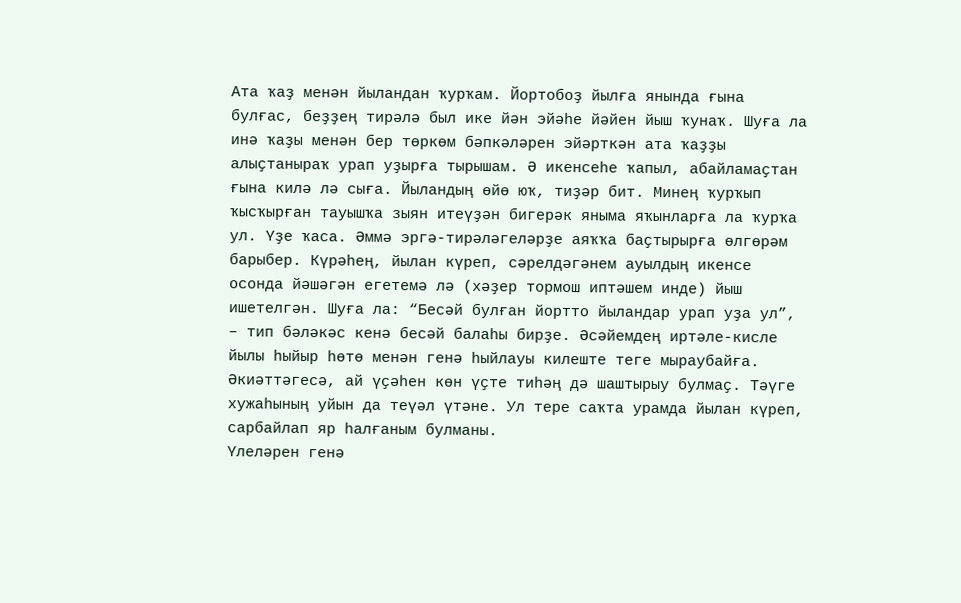Ата ҡаҙ менән йыландан ҡурҡам. Йортобоҙ йылға янында ғына булғас, беҙҙең тирәлә был ике йән эйәһе йәйен йыш ҡунаҡ. Шуға ла инә ҡаҙы менән бер төркөм бәпкәләрен эйәрткән ата ҡаҙҙы алыҫтаныраҡ урап уҙырға тырышам. Ә икенсеһе ҡапыл, абайламаҫтан ғына килә лә сыға. Йыландың өйө юҡ, тиҙәр бит. Минең ҡурҡып ҡысҡырған тауышҡа зыян итеүҙән бигерәк яныма яҡынларға ла ҡурҡа ул. Үҙе ҡаса. Әммә эргә-тирәләгеләрҙе аяҡҡа баҫтырырға өлгөрәм барыбер. Күрәһең, йылан күреп, сәрелдәгәнем ауылдың икенсе осонда йәшәгән егетемә лә (хәҙер тормош иптәшем инде) йыш ишетелгән. Шуға ла: “Бесәй булған йортто йыландар урап уҙа ул”, – тип бәләкәс кенә бесәй балаһы бирҙе. Әсәйемдең иртәле-кисле йылы һыйыр һөтө менән генә һыйлауы килеште теге мыраубайға. Әкиәттәгесә, ай үҫәһен көн үҫте тиһәң дә шаштырыу булмаҫ. Тәүге хужаһының уйын да теүәл үтәне. Ул тере саҡта урамда йылан күреп, сарбайлап яр һалғаным булманы.
Үлеләрен генә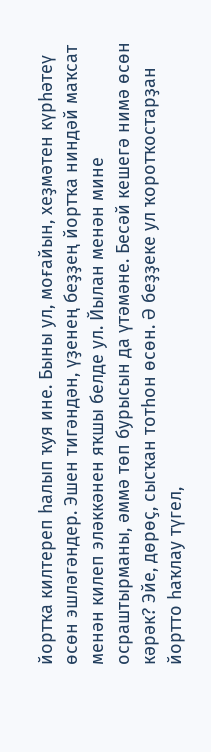йортҡа килтереп һалып ҡуя ине. Быны ул, моғайын, хеҙмәтен күрһәтеү өсөн эшләгәндер. Эшен тигәндән, үҙенең беҙҙең йортҡа ниндәй маҡсат менән килеп эләккәнен яҡшы белде ул. Йылан менән мине осраштырманы, әммә төп бурысын да үтәмәне. Бесәй кешегә нимә өсөн кәрәк? Эйе, дөрөҫ, сысҡан тотһон өсөн. Ә беҙҙеке ул ҡоротҡостарҙан йортто һаҡлау түгел,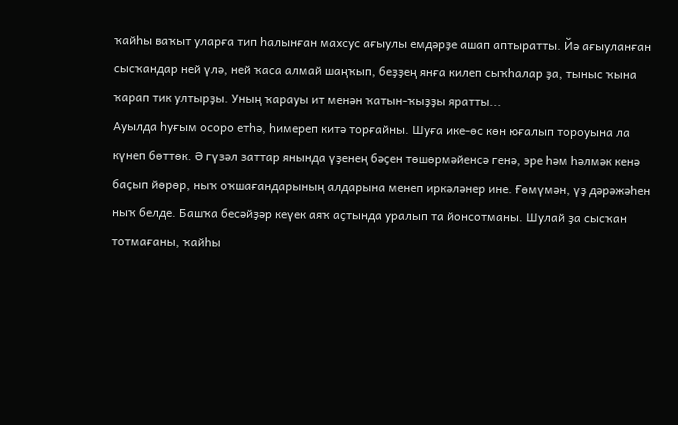ҡайһы ваҡыт уларға тип һалынған махсус ағыулы емдәрҙе ашап аптыратты. Йә ағыуланған сысҡандар ней үлә, ней ҡаса алмай шаңҡып, беҙҙең янға килеп сыҡһалар ҙа, тыныс ҡына ҡарап тик ултырҙы. Уның ҡарауы ит менән ҡатын-ҡыҙҙы яратты...
Ауылда һуғым осоро етһә, һимереп китә торғайны. Шуға ике-өс көн юғалып тороуына ла күнеп бөттөк. Ә гүзәл заттар янында үҙенең бәҫен төшөрмәйенсә генә, эре һәм һәлмәк кенә баҫып йөрөр, ныҡ оҡшағандарының алдарына менеп иркәләнер ине. Ғөмүмән, үҙ дәрәжәһен ныҡ белде. Башҡа бесәйҙәр кеүек аяҡ аҫтында уралып та йонсотманы. Шулай ҙа сысҡан тотмағаны, ҡайһы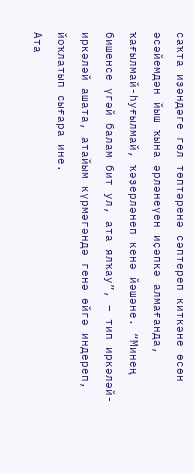саҡта иҙәндәге гөл төптәренә сәптереп киткәне өсөн әсәйемдән йыш ҡына әрләнеүен иҫәпкә алмағанда, ҡағылмай-һуғылмай, ҡәҙерләнеп кенә йәшәне. “Минең бишенсе үгәй балам бит ул, ата ялҡау”, – тип иркәләй-иркәләй ашата, атайым күрмәгәндә генә өйгә индереп, йоҡлатып сығара ине.
Ата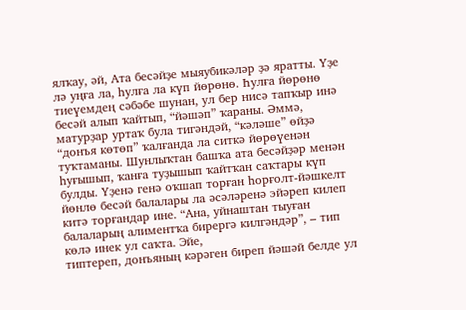ялҡау, әй, Ата бесәйҙе мыяубикәләр ҙә яратты. Үҙе лә уңға ла, һулға ла күп йөрөнө. Һулға йөрөнө тиеүемдең сәбәбе шунан, ул бер нисә тапҡыр инә бесәй алып ҡайтып, “йәшәп” ҡараны. Әммә, матурҙар уртаҡ була тигәндәй, “кәләше” өйҙә “донъя көтөп” ҡалғанда ла ситкә йөрөүенән туҡтаманы. Шунлыҡтан башҡа ата бесәйҙәр менән һуғышып, ҡанға туҙышып ҡайтҡан саҡтары күп булды. Үҙенә генә оҡшап торған һорғолт-йәшкелт йөнлө бесәй балалары ла әсәләренә эйәреп килеп китә торғандар ине. “Ана, уйнаштан тыуған балаларың алиментҡа бирергә килгәндәр”, – тип көлә инек ул саҡта. Эйе,
типтереп, донъяның кәрәген биреп йәшәй белде ул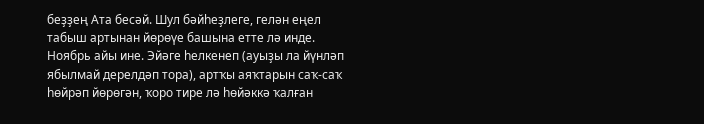беҙҙең Ата бесәй. Шул бәйһеҙлеге, гелән еңел табыш артынан йөрөүе башына етте лә инде. Ноябрь айы ине. Эйәге һелкенеп (ауыҙы ла йүнләп ябылмай дерелдәп тора), артҡы аяҡтарын саҡ-саҡ һөйрәп йөрөгән, ҡоро тире лә һөйәккә ҡалған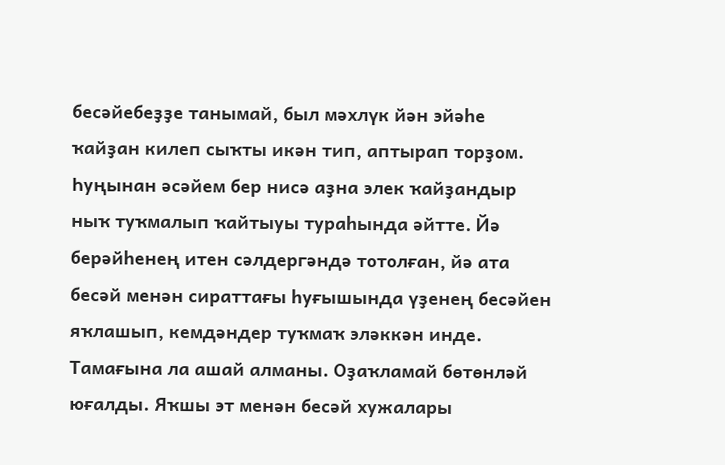бесәйебеҙҙе танымай, был мәхлүк йән эйәһе ҡайҙан килеп сыҡты икән тип, аптырап торҙом. Һуңынан әсәйем бер нисә аҙна элек ҡайҙандыр ныҡ туҡмалып ҡайтыуы тураһында әйтте. Йә берәйһенең итен сәлдергәндә тотолған, йә ата бесәй менән сираттағы һуғышында үҙенең бесәйен яҡлашып, кемдәндер туҡмаҡ эләккән инде. Тамағына ла ашай алманы. Оҙаҡламай бөтөнләй юғалды. Яҡшы эт менән бесәй хужалары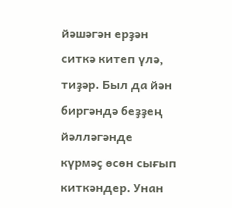йәшәгән ерҙән ситкә китеп үлә, тиҙәр. Был да йән биргәндә беҙҙең йәлләгәнде күрмәҫ өсөн сығып киткәндер. Унан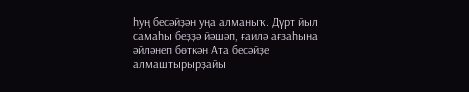һуң бесәйҙән уңа алманыҡ. Дүрт йыл самаһы беҙҙә йәшәп, ғаилә ағзаһына әйләнеп бөткән Ата бесәйҙе алмаштырырҙайы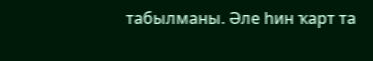табылманы. Әле һин ҡарт та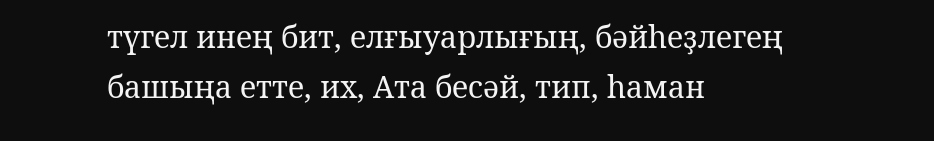түгел инең бит, елғыуарлығың, бәйһеҙлегең башыңа етте, их, Ата бесәй, тип, һаман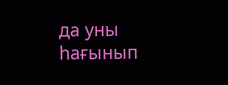да уны һағынып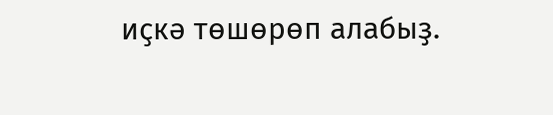иҫкә төшөрөп алабыҙ.